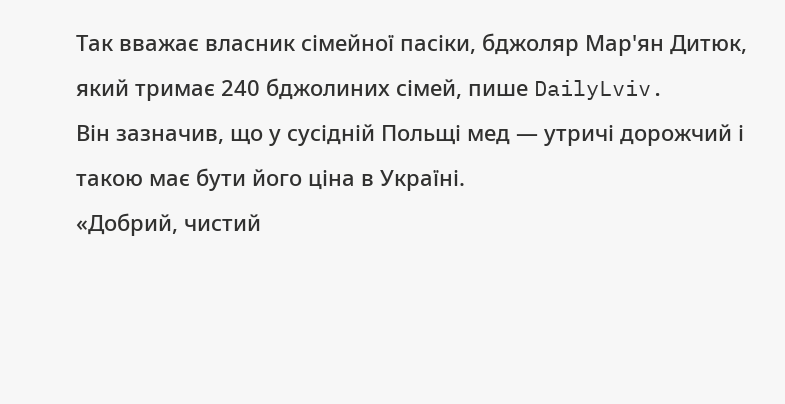Так вважає власник сімейної пасіки, бджоляр Мар'ян Дитюк, який тримає 240 бджолиних сімей, пише DailyLviv.
Він зазначив, що у сусідній Польщі мед — утричі дорожчий і такою має бути його ціна в Україні.
«Добрий, чистий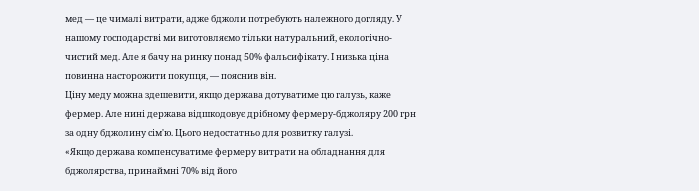мед — це чималі витрати, адже бджоли потребують належного догляду. У нашому господарстві ми виготовляємо тільки натуральний, екологічно-чистий мед. Але я бачу на ринку понад 50% фальсифікату. І низька ціна повинна насторожити покупця, — пояснив він.
Ціну меду можна здешевити, якщо держава дотуватиме цю галузь, каже фермер. Але нині держава відшкодовує дрібному фермеру-бджоляру 200 грн за одну бджолину сім'ю. Цього недостатньо для розвитку галузі.
«Якщо держава компенсуватиме фермеру витрати на обладнання для бджолярства, принаймні 70% від його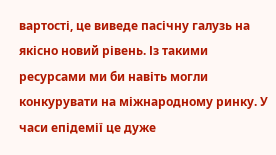вартості, це виведе пасічну галузь на якісно новий рівень. Із такими ресурсами ми би навіть могли конкурувати на міжнародному ринку. У часи епідемії це дуже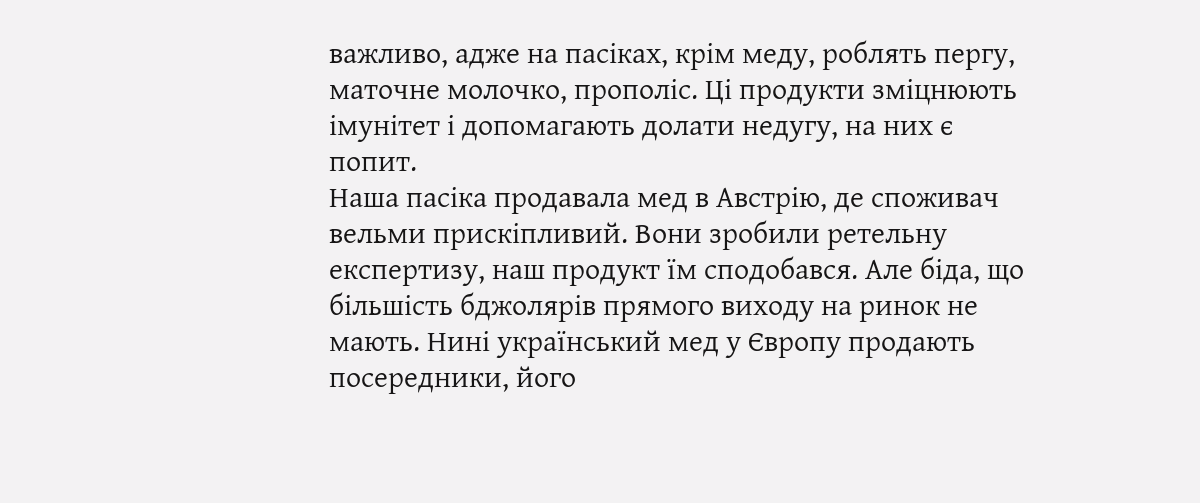важливо, адже на пасіках, крім меду, роблять пергу, маточне молочко, прополіс. Ці продукти зміцнюють імунітет і допомагають долати недугу, на них є попит.
Наша пасіка продавала мед в Австрію, де споживач вельми прискіпливий. Вони зробили ретельну експертизу, наш продукт їм сподобався. Але біда, що більшість бджолярів прямого виходу на ринок не мають. Нині український мед у Європу продають посередники, його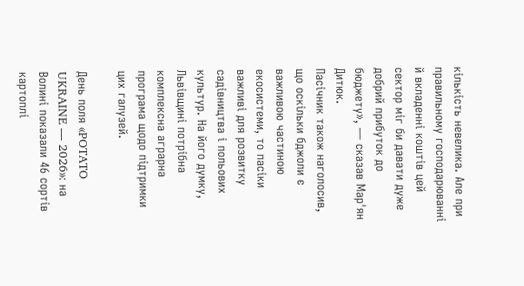кількість невелика. Але при правильному господарюванні й вкладенні коштів цей сектор міг би давати дуже добрий прибуток до бюджету», — сказав Мар'ян Дитюк.
Пасічник також наголосив, що оскільки бджоли є важливою частиною екосистеми, то пасіки важливі для розвитку садівництва і польових культур. На його думку, Львівщині потрібна комплексна аграрна програма щодо підтримки цих галузей.

День поля «POTATO UKRAINE — 2026»: на Волині показали 46 сортів картоплі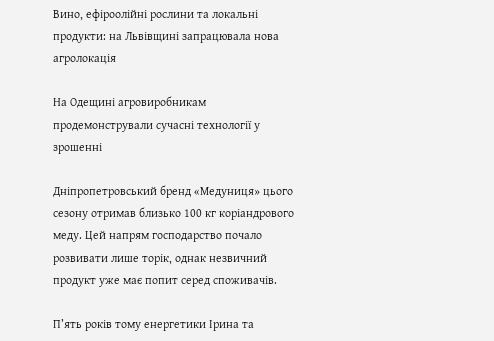Вино, ефіроолійні рослини та локальні продукти: на Львівщині запрацювала нова агролокація

На Одещині агровиробникам продемонстрували сучасні технології у зрошенні

Дніпропетровський бренд «Медуниця» цього сезону отримав близько 100 кг коріандрового меду. Цей напрям господарство почало розвивати лише торік, однак незвичний продукт уже має попит серед споживачів.

П’ять років тому енергетики Ірина та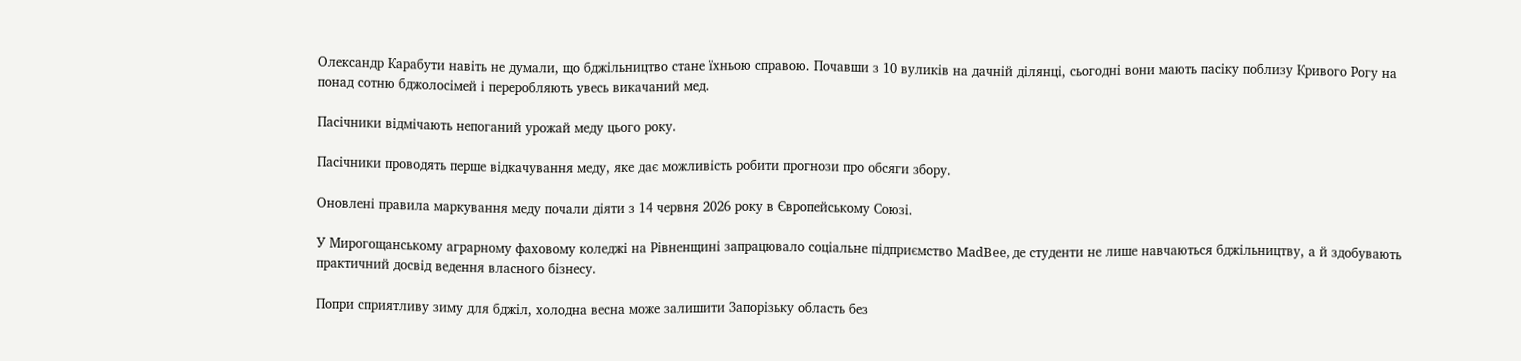Олександр Карабути навіть не думали, що бджільництво стане їхньою справою. Почавши з 10 вуликів на дачній ділянці, сьогодні вони мають пасіку поблизу Кривого Рогу на понад сотню бджолосімей і переробляють увесь викачаний мед.

Пасічники відмічають непоганий урожай меду цього року.

Пасічники проводять перше відкачування меду, яке дає можливість робити прогнози про обсяги збору.

Оновлені правила маркування меду почали діяти з 14 червня 2026 року в Європейському Союзі.

У Мирогощанському аграрному фаховому коледжі на Рівненщині запрацювало соціальне підприємство MadBee, де студенти не лише навчаються бджільництву, а й здобувають практичний досвід ведення власного бізнесу.

Попри сприятливу зиму для бджіл, холодна весна може залишити Запорізьку область без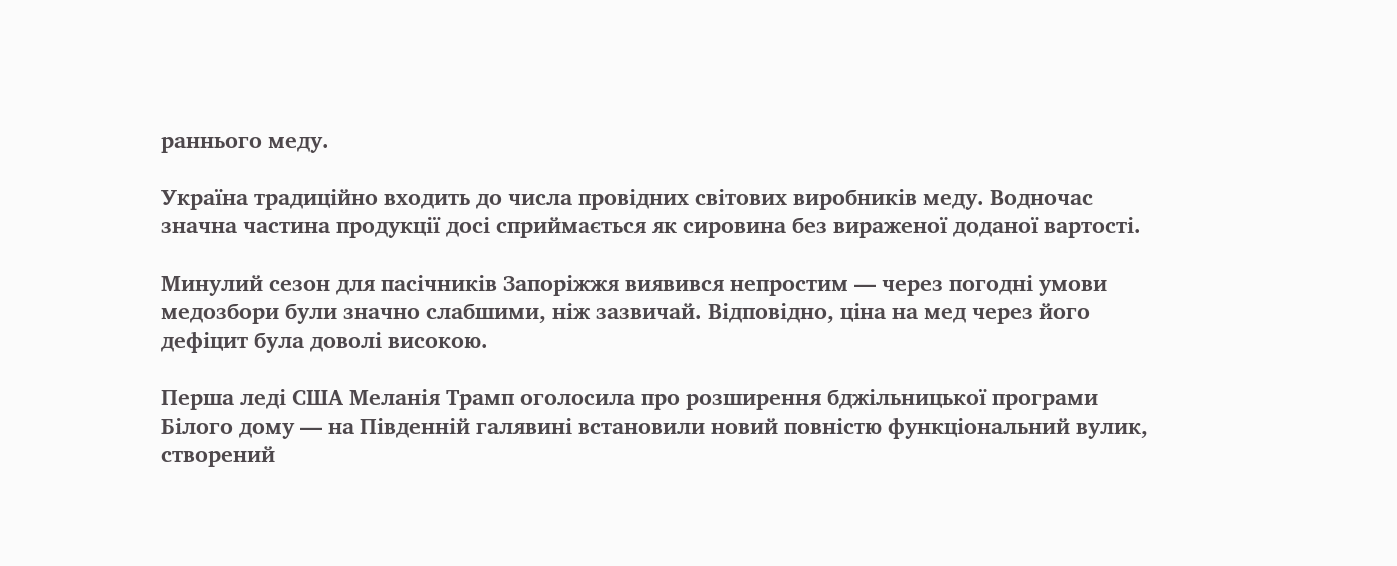раннього меду.

Україна традиційно входить до числа провідних світових виробників меду. Водночас значна частина продукції досі сприймається як сировина без вираженої доданої вартості.

Минулий сезон для пасічників Запоріжжя виявився непростим — через погодні умови медозбори були значно слабшими, ніж зазвичай. Відповідно, ціна на мед через його дефіцит була доволі високою.

Перша леді США Меланія Трамп оголосила про розширення бджільницької програми Білого дому — на Південній галявині встановили новий повністю функціональний вулик, створений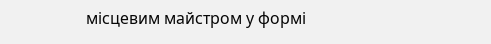місцевим майстром у формі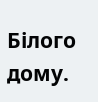Білого дому.